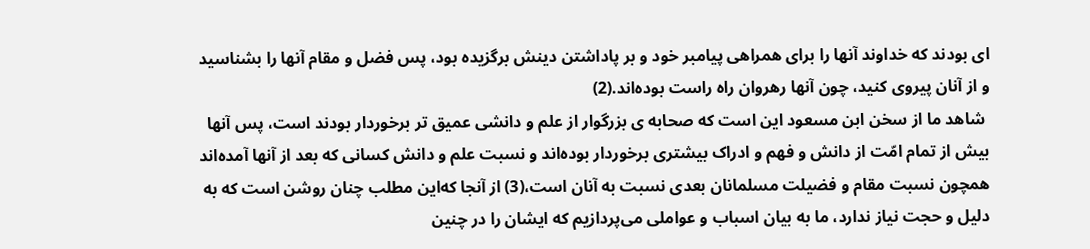ای بودند که خداوند آنها را برای همراهی پیامبر خود و بر پاداشتن دینش برگزیده بود، پس فضل و مقام آنها را بشناسید و از آنان پیروی کنید، چون آنها رهروان راه راست بوده‌اند.(2)
 شاهد ما از سخن ابن مسعود این است که صحابه ی بزرگوار از علم و دانشی عمیق تر برخوردار بودند است، پس آنها بیش از تمام امّت از دانش و فهم و ادراک بیشتری برخوردار بوده‌اند و نسبت علم و دانش کسانی که بعد از آنها آمده‌اند همچون نسبت مقام و فضیلت مسلمانان بعدی نسبت به آنان است،(3) از آنجا که‌این مطلب چنان روشن است که به دلیل و حجت نیاز ندارد، ما به بیان اسباب و عواملی می‌پردازیم که ‌ایشان را در چنین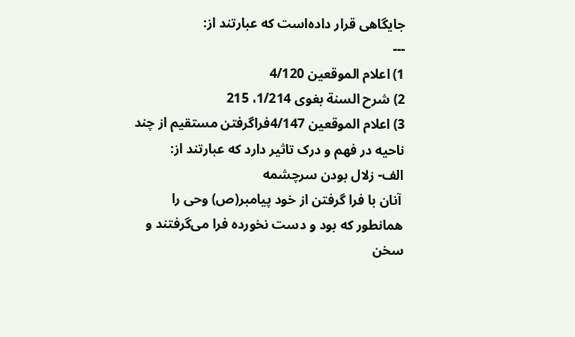جایگاهی قرار داده‌است که عبارتند از:
---
1) اعلام الموقعین 4/120
2) شرح السنة بغوی 1/214، 215
3) اعلام الموقعین 4/147فراگرفتن مستقیم از چند ناحیه در فهم و درک تاثیر دارد که عبارتند از:
الف- زلال بودن سرچشمه
 آنان با فرا گرفتن از خود پیامبر(ص) وحی را همانطور که بود و دست نخورده فرا می‌گرفتند و سخن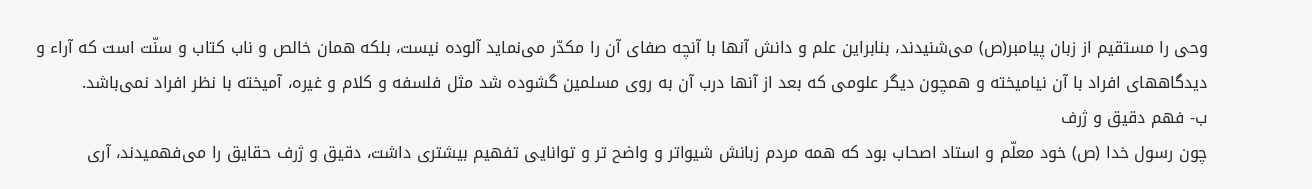وحی را مستقیم از زبان پیامبر(ص) می‌شنیدند، بنابراین علم و دانش آنها با آنچه صفای آن را مکدّر می‌نماید آلوده نیست، بلکه همان خالص و ناب کتاب و سنّت است که ‌آراء و دیدگاههای افراد با آن نیامیخته و همچون دیگر علومی‌ که بعد از آنها درب آن به روی مسلمین گشوده شد مثل فلسفه و کلام و غیره، ‌آمیخته با نظر افراد نمی‌باشد.
ب- فهم دقیق و ژرف
چون رسول خدا (ص) خود معلّم و استاد اصحاب بود که همه مردم زبانش شیواتر و واضح تر و توانایی تفهیم بیشتری داشت، دقیق و ژرف حقایق را می‌فهمیدند، آری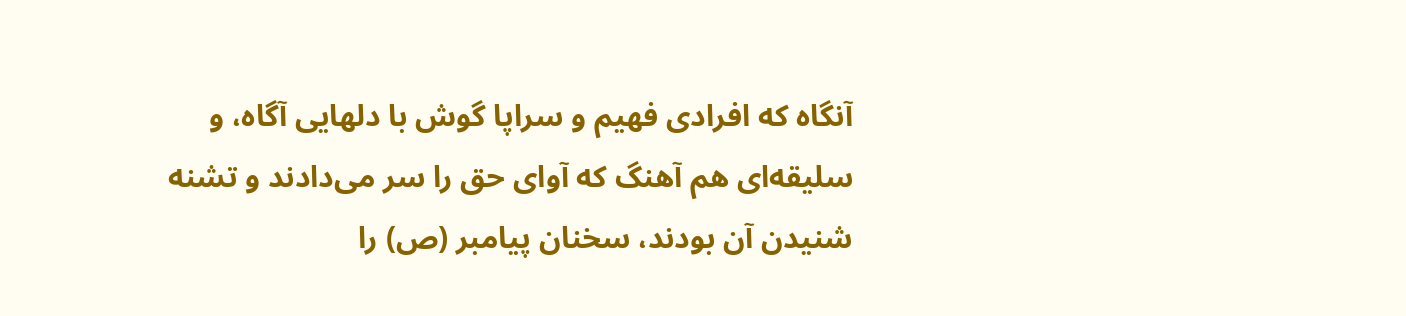آنگاه که ‌افرادی فهیم و سراپا گوش با دلهایی آگاه، و سلیقه‌ای هم آهنگ که ‌آوای حق را سر می‌دادند و تشنه شنیدن آن بودند، سخنان پیامبر (ص) را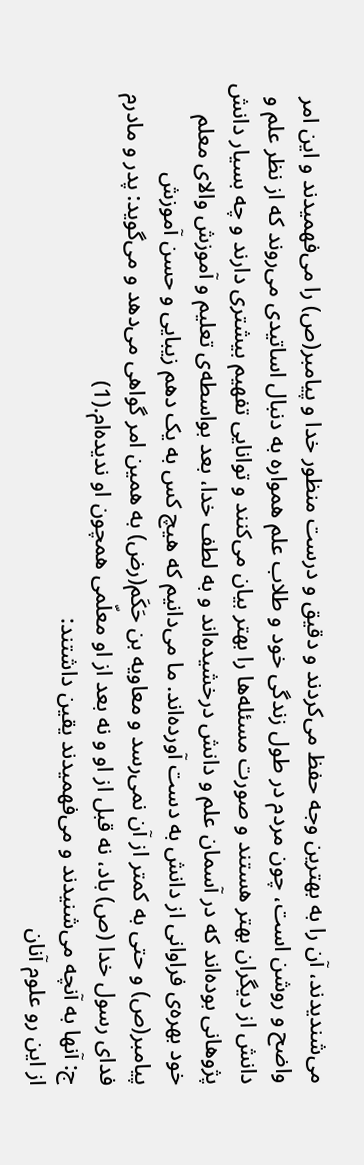می‌شندیدند، آن را به بهترین وجه حفظ می‌کردند و دقیق و درست منظور خدا و پیامبر(ص) را می‌فهمیدند و این امر واضح و روشن است، چون مردم در طول زندگی خود و طلاب علم همواره به دنبال اساتیدی می‌روند که ‌از نظر علم و دانش از دیگران بهتر هستند و صورت مسئله‌ها را بهتر بیان می‌کنند و توانایی تفهیم بیشتری دارند و چه بسیار دانش پژوهانی بوده‌اند که در آسمان علم و دانش درخشیده‌اند و به لطف خدا، بعد بواسطه‌ی تعلیم و آموزش والای معلم خود بهره‌ی فراوانی از دانش به دست آورده‌اند. ما می‌دانیم که هیچ کس به یک دهم زیبایی و حسن آموزش پیامبر(ص) و حتی به کمتر از آن نمی‌رسد و معاویه بن حَکَم(رض) به همین امر گواهی می‌دهد و می‌گوید: پدر و مادرم فدای رسول خدا (ص) باد، نه قبل از او و نه بعد از او معلّمی ‌همچون او ندیده‌ام.(1)
ج: آنها به آنچه می‌شنیدند و می‌فهمیدند یقین داشتند:
از این رو علوم آنان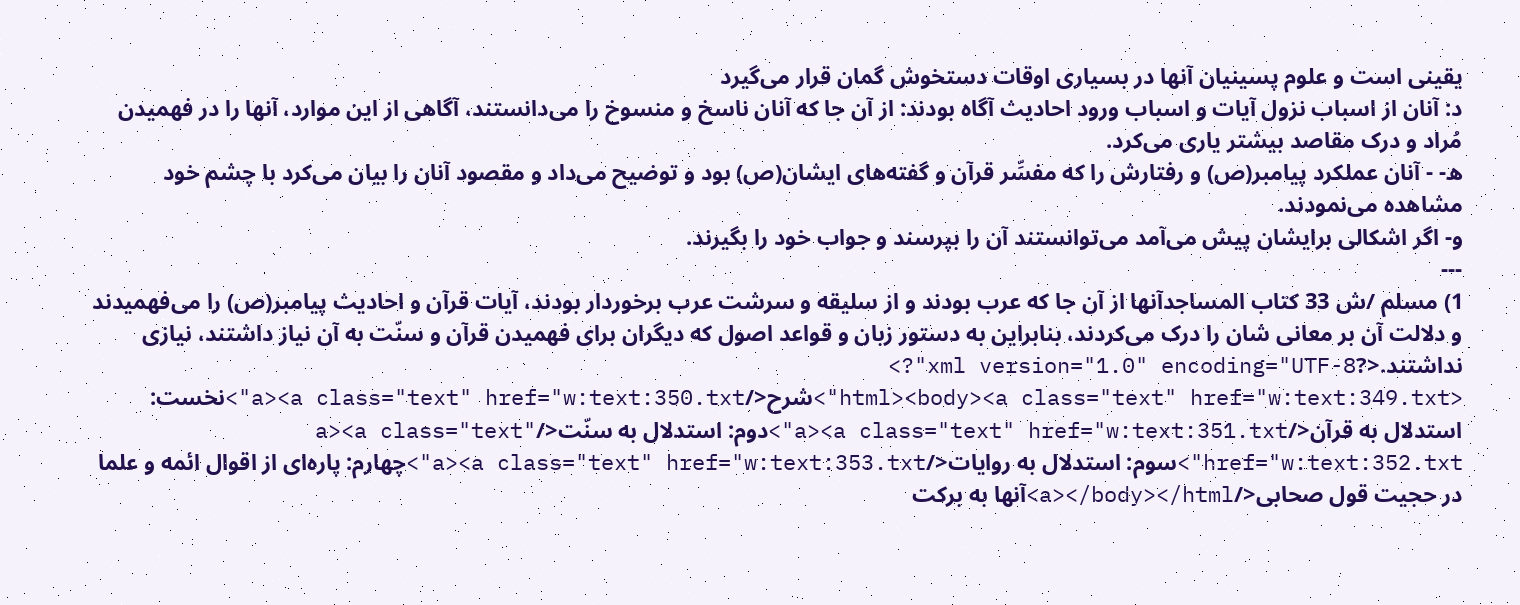یقینی است و علوم پسینیان آنها در بسیاری اوقات دستخوش گمان قرار می‌گیرد
د: آنان از اسباب نزول آیات و اسباب ورود احادیث آگاه بودند: از آن جا که ‌آنان ناسخ و منسوخ را می‌دانستند، آگاهی از این موارد، آنها را در فهمیدن مُراد و درک مقاصد بیشتر یاری می‌کرد.
ه- - آنان عملکرد پیامبر(ص) و رفتارش را که مفسِّر قرآن و گفته‌های ایشان(ص) بود و توضیح می‌داد و مقصود آنان را بیان می‌کرد با چشم خود مشاهده می‌نمودند.
و- اگر اشکالی برایشان پیش می‌آمد می‌توانستند آن را بپرسند و جواب خود را بگیرند.
---
1) مسلم /ش 33 کتاب المساجدآنها از آن جا که عرب بودند و از سلیقه و سرشت عرب برخوردار بودند، آیات قرآن و احادیث پیامبر(ص) را می‌فهمیدند و دلالت آن بر معانی شان را درک می‌کردند، بنابراین به دستور زبان و قواعد اصول که دیگران برای فهمیدن قرآن و سنّت به آن نیاز داشتند، نیازی نداشتند.<?xml version="1.0" encoding="UTF-8"?>
<html><body><a class="text" href="w:text:349.txt">شرح</a><a class="text" href="w:text:350.txt">نخست: استدلال به قرآن</a><a class="text" href="w:text:351.txt">دوم: استدلال به سنّت</a><a class="text" href="w:text:352.txt">سوم: استدلال به روایات</a><a class="text" href="w:text:353.txt">چهارم: پاره‌ای از اقوال ائمه و علما در حجیت قول صحابی</a></body></html>آنها به برکت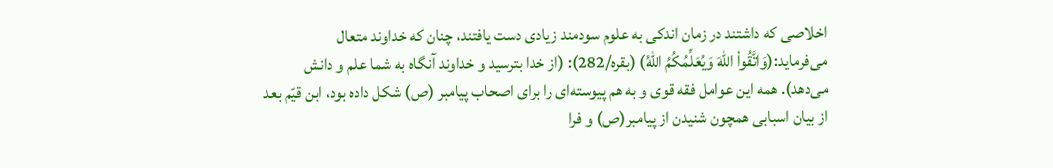اخلاصی که داشتند در زمان اندکی به علوم سودمند زیادی دست یافتند، چنان که خداوند متعال می‌فرماید:(وَاتَّقُواْ اللّهَ وَيُعَلِّمُکُمُ اللّهُ) (بقره/282): (از خدا بترسید و خداوند آنگاه به شما علم و دانش می‌دهد). همه‌ این عوامل فقه قوی و به هم پیوسته‌ای را برای اصحاب پیامبر (ص) شکل داده بود، ابن قیّم بعد از بیان اسبابی همچون شنیدن از پیامبر(ص) و فرا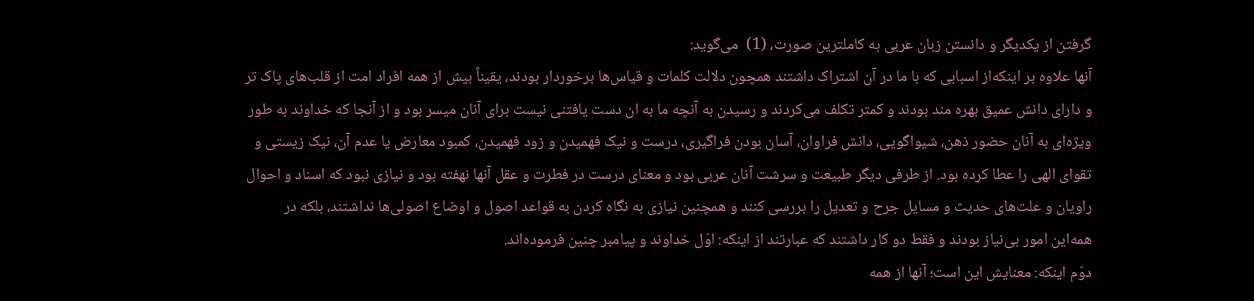گرفتن از یکدیگر و دانستن زبان عربی به کاملترین صورت، (1)  می‌گوید:
آنها علاوه بر اینکه‌از اسبابی که با ما در آن اشتراک داشتند همچون دلالت کلمات و قیاس‌ها برخوردار بودند، یقیناً بیش از همه ‌افراد امت از قلب‌های پاک تر و دارای دانش عمیق بهره مند بودند و کمتر تکلف می‌کردند و رسیدن به آنچه ما به ان دست یافتنی نیست برای آنان میسر بود و از آنجا که خداوند به طور ویژه‌ای به آنان حضور ذهن، شیواگویی، دانش فراوان، آسان بودن فراگیری، درست و نیک فهمیدن و زود فهمیدن، کمبود معارض یا عدم آن، نیک زیستی و تقوای الهی را عطا کرده بود. از طرفی دیگر طبیعت و سرشت آنان عربی بود و معنای درست در فطرت و عقل آنها نهفته بود و نیازی نبود که‌ اسناد و احوال راویان و علت‌های حدیث و مسایل جرح و تعدیل را بررسی کنند و همچنین نیازی به نگاه کردن به قواعد اصول و اوضاع اصولی‌ها نداشتند، بلکه در همه‌این امور بی‌نیاز بودند و فقط دو کار داشتند که عبارتند از اینکه: اوّل خداوند و پیامبر چنین فرموده‌اند.
دوّم اینکه: معنایش این است؛ آنها از همه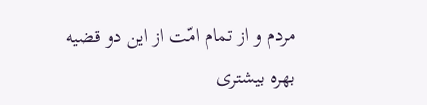مردم و از تمام امّت از این دو قضیه بهره بیشتری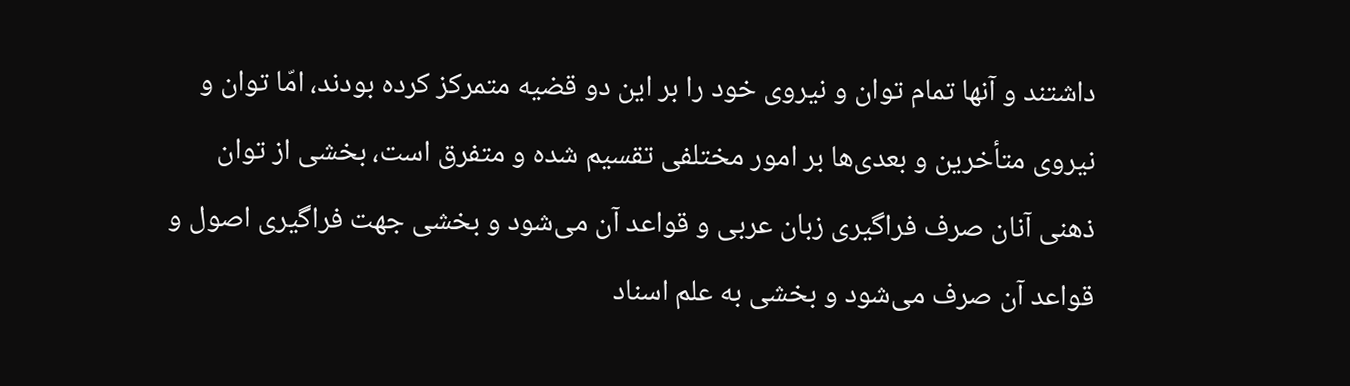داشتند و آنها تمام توان و نیروی خود را بر این دو قضیه متمرکز کرده بودند، امّا توان و نیروی متأخرین و بعدی‌ها بر امور مختلفی تقسیم شده و متفرق است، بخشی از توان ذهنی آنان صرف فراگیری زبان عربی و قواعد آن می‌شود و بخشی جهت فراگیری اصول و قواعد آن صرف می‌شود و بخشی به علم اسناد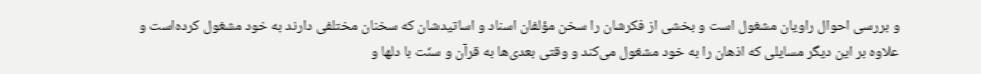و بررسی احوال راویان مشغول است و بخشی از فکرشان را سخن مؤلفان اسناد و اساتیدشان که سخنان مختلفی دارند به خود مشغول کرده‌است و علاوه بر این دیگر مسایلی که ‌اذهان را به خود مشغول می‌کند و وقتی بعدی‌ها به قرآن و سنّت با دلها و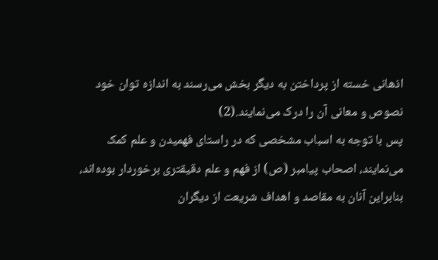اذهانی خسته‌ از پرداختن به دیگر بخش می‌رسند به اندازه توان خود نصوص و معانی آن را درک می‌نمایند.(2)
پس با توجه به اسباب مشخصی که در راستای فهمیدن و علم کمک می‌نمایند، اصحاب پیامبر (ص) از فهم و علم دقیقتری برخوردار بوده‌اند، بنابراین آنان به مقاصد و اهداف شریعت از دیگران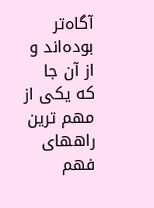آگاه‌تر بوده‌اند و از آن جا که ‌یکی از مهم ترین راههای فهم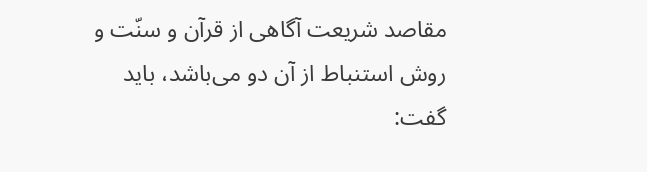مقاصد شریعت آگاهی از قرآن و سنّت و روش استنباط از آن دو می‌باشد، باید گفت: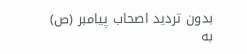بدون تردید اصحاب پیامبر (ص) به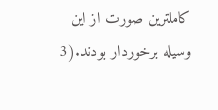کاملترین صورت از این وسیله برخوردار بودند.(3